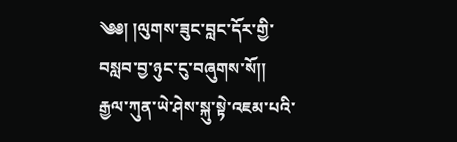༄༅། །ལུགས་ཟུང་བླང་དོར་གྱི་བསླབ་བྱ་ཉུང་ངུ་བཞུགས་སོ།།
རྒྱལ་ཀུན་ཡེ་ཤེས་སྐུ་སྟེ་འཇམ་པའི་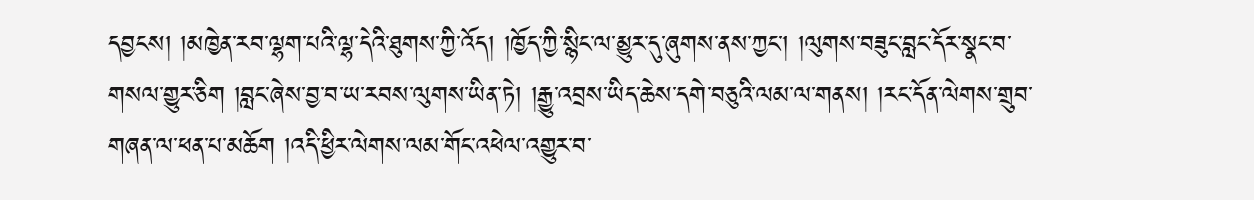དབྱངས། །མཁྱེན་རབ་ལྷག་པའི་ལྷ་དེའི་ཐུགས་ཀྱི་འོད། །ཁྱོད་ཀྱི་སྙིང་ལ་མྱུར་དུ་ཞུགས་ནས་ཀྱང་། །ལུགས་བཟུང་བླང་དོར་སྣང་བ་གསལ་གྱུར་ཅིག །བླང་ཞེས་བྱ་བ་ཡ་རབས་ལུགས་ཡིན་ཏེ། །རྒྱུ་འབྲས་ཡིད་ཆེས་དགེ་བཅུའི་ལམ་ལ་གནས། །རང་དོན་ལེགས་གྲུབ་གཞན་ལ་ཕན་པ་མཆོག །འདི་ཕྱིར་ལེགས་ལམ་གོང་འཕེལ་འགྱུར་བ་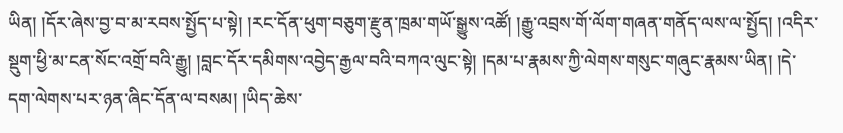ཡིན། །དོར་ཞེས་བྱ་བ་མ་རབས་སྤྱོད་པ་སྟེ། །རང་དོན་ཕུག་བཅུག་རྫུན་ཁྲམ་གཡོ་སྒྱུས་འཚོ། །རྒྱུ་འབྲས་གོ་ལོག་གཞན་གནོད་ལས་ལ་སྤྱོད། །འདིར་སྡུག་ཕྱི་མ་ངན་སོང་འགྲོ་བའི་རྒྱུ། །བླང་དོར་དམིགས་འབྱེད་རྒྱལ་བའི་བཀའ་ལུང་སྟེ། །དམ་པ་རྣམས་ཀྱི་ལེགས་གསུང་གཞུང་རྣམས་ཡིན། །དེ་དག་ལེགས་པར་ཉན་ཞིང་དོན་ལ་བསམ། །ཡིད་ཆེས་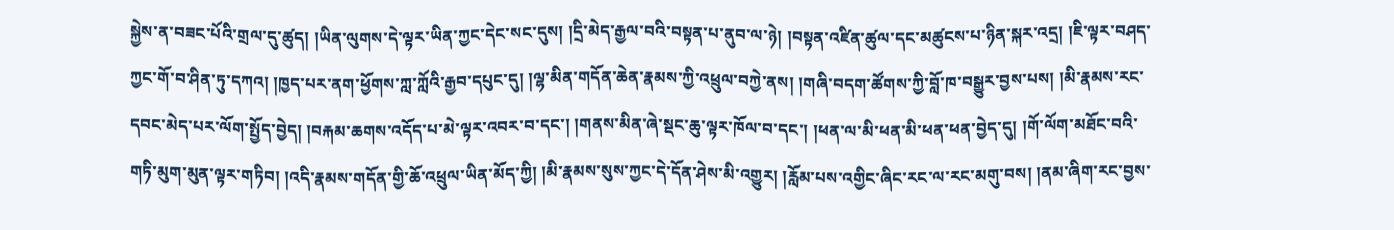སྐྱེས་ན་བཟང་པོའི་གྲལ་དུ་ཚུད། །ཡིན་ལུགས་དེ་ལྟར་ཡིན་ཀྱང་དེང་སང་དུས། །དྲི་མེད་རྒྱལ་བའི་བསྟན་པ་ནུབ་ལ་ཉེ། །བསྟན་འཛིན་ཚུལ་དང་མཚུངས་པ་ཉིན་སྐར་འདྲ། །ཇི་ལྟར་བཤད་ཀྱང་གོ་བ་ཤིན་ཏུ་དཀའ། །ཁྱད་པར་ནག་ཕྱོགས་ཀླ་ཀློའི་རྒྱབ་དཔུང་དུ། །ལྷ་མིན་གདོན་ཆེན་རྣམས་ཀྱི་འཕྲུལ་བཀྱེ་ནས། །གཞི་བདག་ཚོགས་ཀྱི་བློ་ཁ་བསྒྱུར་བྱས་པས། །མི་རྣམས་རང་དབང་མེད་པར་ལོག་སྤྱོད་བྱེད། །བརྐམ་ཆགས་འདོད་པ་མེ་ལྟར་འབར་བ་དང་། །གནས་མིན་ཞེ་སྡང་ཆུ་ལྟར་ཁོལ་བ་དང་། །ཕན་ལ་མི་ཕན་མི་ཕན་ཕན་བྱེད་དུ། །གོ་ལོག་མཐོང་བའི་གཏི་མུག་མུན་ལྟར་གཏིབ། །འདི་རྣམས་གདོན་གྱི་ཆོ་འཕྲུལ་ཡིན་མོད་ཀྱི། །མི་རྣམས་སུས་ཀྱང་དེ་དོན་ཤེས་མི་འགྱུར། །རློམ་པས་འགྱིང་ཞིང་རང་ལ་རང་མགུ་བས། །ནམ་ཞིག་རང་བྱས་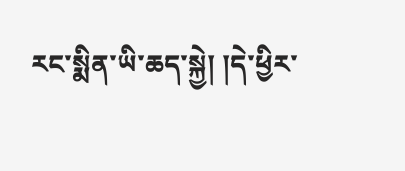རང་སྨིན་ཡི་ཆད་སྐྱེ། །དེ་ཕྱིར་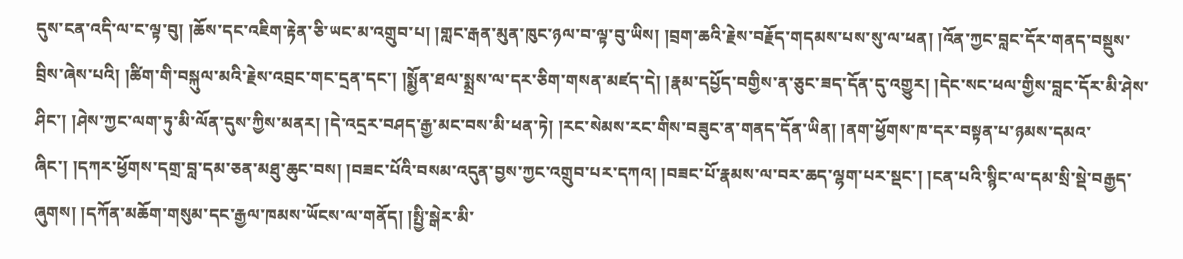དུས་ངན་འདི་ལ་ང་ལྟ་བུ། །ཆོས་དང་འཇིག་རྟེན་ཅི་ཡང་མ་འགྲུབ་པ། །གླང་རྒན་མུན་ཁུང་ཉལ་བ་ལྟ་བུ་ཡིས། །བྲག་ཆའི་རྗེས་བརྗོད་གདམས་པས་སུ་ལ་ཕན། །འོན་ཀྱང་བླང་དོར་གནད་བསྡུས་བྲིས་ཞེས་པའི། །ཚིག་གི་བསྐུལ་མའི་རྗེས་འབྲང་གང་དྲན་དང་། །སྨྱོན་ཐལ་སྨྲས་ལ་དར་ཅིག་གསན་མཛད་དེ། །རྣམ་དཔྱོད་བགྱིས་ན་ཅུང་ཟད་དོན་དུ་འགྱུར། །དེང་སང་ཕལ་གྱིས་བླང་དོར་མི་ཤེས་ཤིང་། །ཤེས་ཀྱང་ལག་ཏུ་མི་ལོན་དུས་ཀྱིས་མནར། །དེ་འདྲར་བཤད་རྒྱ་མང་བས་མི་ཕན་ཏེ། །རང་སེམས་རང་གིས་བཟུང་ན་གནད་དོན་ཡིན། །ནག་ཕྱོགས་ཁ་དར་བསྟན་པ་ཉམས་དམའ་ཞིང་། །དཀར་ཕྱོགས་དགྲ་བླ་དམ་ཅན་མཐུ་ཆུང་བས། །བཟང་པོའི་བསམ་འདུན་བྱས་ཀྱང་འགྲུབ་པར་དཀའ། །བཟང་པོ་རྣམས་ལ་བར་ཆད་ལྷག་པར་སྡང་། །ངན་པའི་སྙིང་ལ་དམ་སྲི་སྡེ་བརྒྱད་ཞུགས། །དཀོན་མཆོག་གསུམ་དང་རྒྱལ་ཁམས་ཡོངས་ལ་གནོད། །སྤྱི་སྒེར་མི་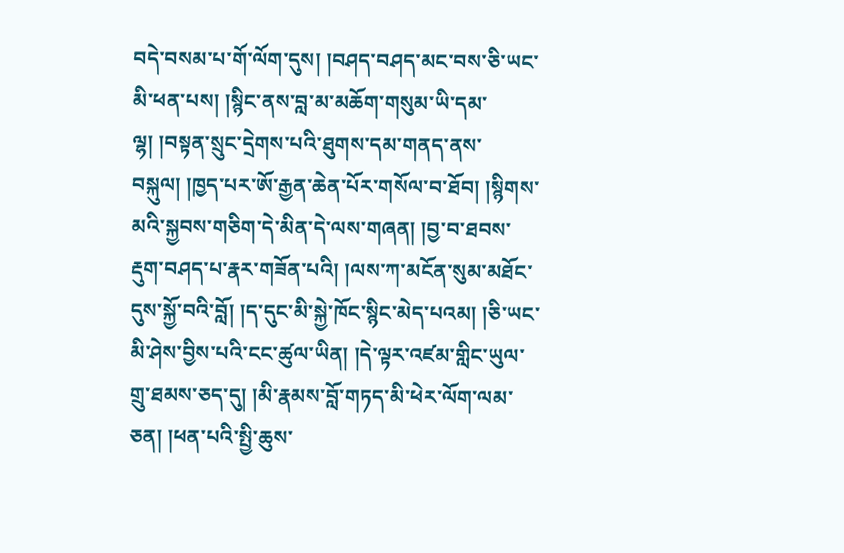བདེ་བསམ་པ་གོ་ལོག་དུས། །བཤད་བཤད་མང་བས་ཅི་ཡང་མི་ཕན་པས། །སྙིང་ནས་བླ་མ་མཆོག་གསུམ་ཡི་དམ་ལྷ། །བསྟན་སྲུང་དྲེགས་པའི་ཐུགས་དམ་གནད་ནས་བསྐུལ། །ཁྱད་པར་ཨོ་རྒྱན་ཆེན་པོར་གསོལ་བ་ཐོབ། །སྙིགས་མའི་སྐྱབས་གཅིག་དེ་མིན་དེ་ལས་གཞན། །བྱ་བ་ཐབས་རྡུག་བཤད་པ་རྣར་གཟོན་པའི། །ལས་ཀ་མངོན་སུམ་མཐོང་དུས་སྐྱོ་བའི་བློ། །ད་དུང་མི་སྐྱེ་ཁོང་སྙིང་མེད་པའམ། །ཅི་ཡང་མི་ཤེས་བྱིས་པའི་ངང་ཚུལ་ཡིན། །དེ་ལྟར་འཛམ་གླིང་ཡུལ་གྲུ་ཐམས་ཅད་དུ། །མི་རྣམས་བློ་གཏད་མི་ཕེར་ལོག་ལམ་ཅན། །ཕན་པའི་སྤྱི་ཆུས་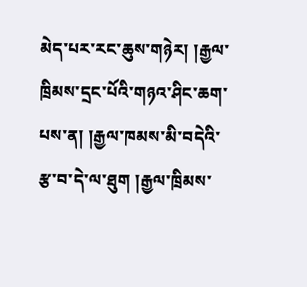མེད་པར་རང་ཆུས་གཉེར། །རྒྱལ་ཁྲིམས་དྲང་པོའི་གཉའ་ཤིང་ཆག་པས་ན། །རྒྱལ་ཁམས་མི་བདེའི་རྩ་བ་དེ་ལ་ཐུག །རྒྱལ་ཁྲིམས་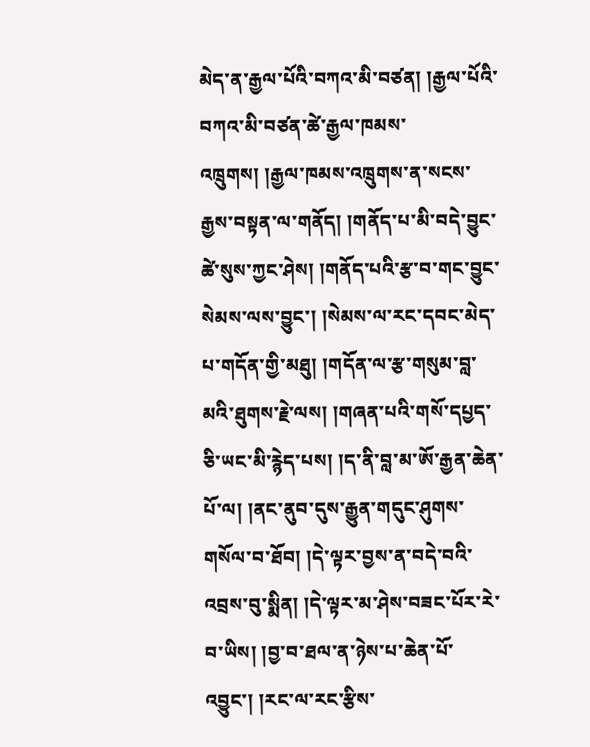མེད་ན་རྒྱལ་པོའི་བཀའ་མི་བཙན། །རྒྱལ་པོའི་བཀའ་མི་བཙན་ཚེ་རྒྱལ་ཁམས་འཁྲུགས། །རྒྱལ་ཁམས་འཁྲུགས་ན་སངས་རྒྱས་བསྟན་ལ་གནོད། །གནོད་པ་མི་བདེ་བྱུང་ཚེ་སུས་ཀྱང་ཤེས། །གནོད་པའི་རྩ་བ་གང་བྱུང་སེམས་ལས་བྱུང་། །སེམས་ལ་རང་དབང་མེད་པ་གདོན་གྱི་མཐུ། །གདོན་ལ་རྩ་གསུམ་བླ་མའི་ཐུགས་རྗེ་ལས། །གཞན་པའི་གསོ་དཔྱད་ཅི་ཡང་མི་རྙེད་པས། །ད་ནི་བླ་མ་ཨོ་རྒྱན་ཆེན་པོ་ལ། །ནང་ནུབ་དུས་རྒྱུན་གདུང་ཤུགས་གསོལ་བ་ཐོབ། །དེ་ལྟར་བྱས་ན་བདེ་བའི་འབྲས་བུ་སྨིན། །དེ་ལྟར་མ་ཤེས་བཟང་པོར་རེ་བ་ཡིས། །བྱ་བ་ཐལ་ན་ཉེས་པ་ཆེན་པོ་འབྱུང་། །རང་ལ་རང་རྩིས་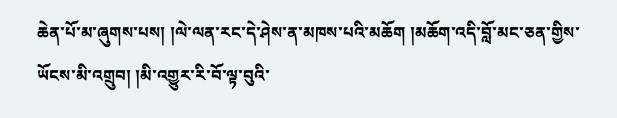ཆེན་པོ་མ་ཞུགས་པས། །ལེ་ལན་རང་དེ་ཤེས་ན་མཁས་པའི་མཆོག །མཆོག་འདི་བློ་མང་ཅན་གྱིས་ཡོངས་མི་འགྲུབ། །མི་འགྱུར་རི་བོ་ལྟ་བུའི་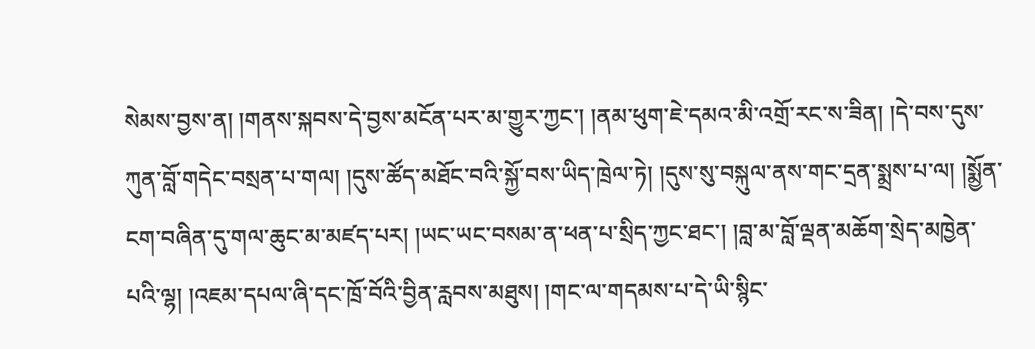སེམས་བྱས་ན། །གནས་སྐབས་དེ་བྱས་མངོན་པར་མ་གྱུར་ཀྱང་། །ནམ་ཕུག་ཇེ་དམའ་མི་འགྲོ་རང་ས་ཟིན། །དེ་བས་དུས་ཀུན་བློ་གདེང་བསྲན་པ་གལ། །དུས་ཚོད་མཐོང་བའི་སྐྱོ་བས་ཡིད་ཁྲེལ་ཏེ། །དུས་སུ་བསྐུལ་ནས་གང་དྲན་སྨྲས་པ་ལ། །སྨྱོན་ངག་བཞིན་དུ་གལ་ཆུང་མ་མཛད་པར། །ཡང་ཡང་བསམ་ན་ཕན་པ་སྲིད་ཀྱང་ཐང་། །བླ་མ་བློ་ལྡན་མཆོག་སྲེད་མཁྱེན་པའི་ལྷ། །འཇམ་དཔལ་ཞི་དང་ཁྲོ་བོའི་བྱིན་རླབས་མཐུས། །གང་ལ་གདམས་པ་དེ་ཡི་སྙིང་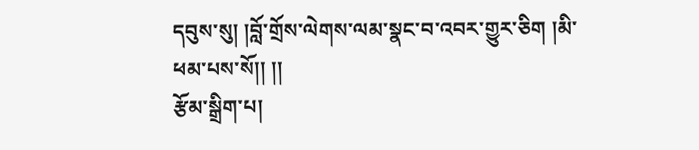དབུས་སུ། །བློ་གྲོས་ལེགས་ལམ་སྣང་བ་འབར་གྱུར་ཅིག །མི་ཕམ་པས་སོ།། །།
རྩོམ་སྒྲིག་པ།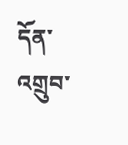དོན་འགྲུབ་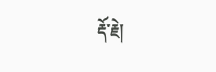རྡོ་རྗེ།